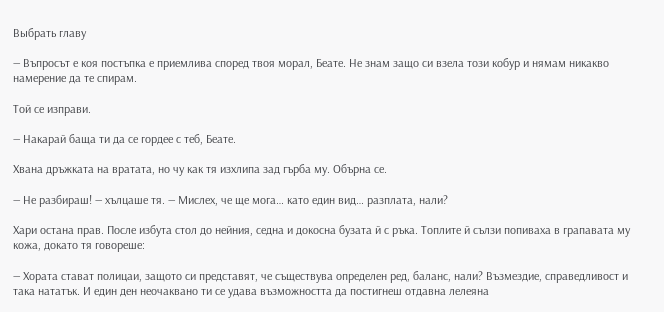Выбрать главу

— Въпросът е коя постъпка е приемлива според твоя морал, Беате. Не знам защо си взела този кобур и нямам никакво намерение да те спирам.

Той се изправи.

— Накарай баща ти да се гордее с теб, Беате.

Хвана дръжката на вратата, но чу как тя изхлипа зад гърба му. Обърна се.

— Не разбираш! — хълцаше тя. — Мислех, че ще мога… като един вид… разплата, нали?

Хари остана прав. После избута стол до нейния, седна и докосна бузата й с ръка. Топлите й сълзи попиваха в грапавата му кожа, докато тя говореше:

— Хората стават полицаи, защото си представят, че съществува определен ред, баланс, нали? Възмездие, справедливост и така нататък. И един ден неочаквано ти се удава възможността да постигнеш отдавна лелеяна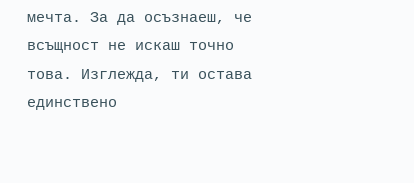мечта. За да осъзнаеш, че всъщност не искаш точно това. Изглежда, ти остава единствено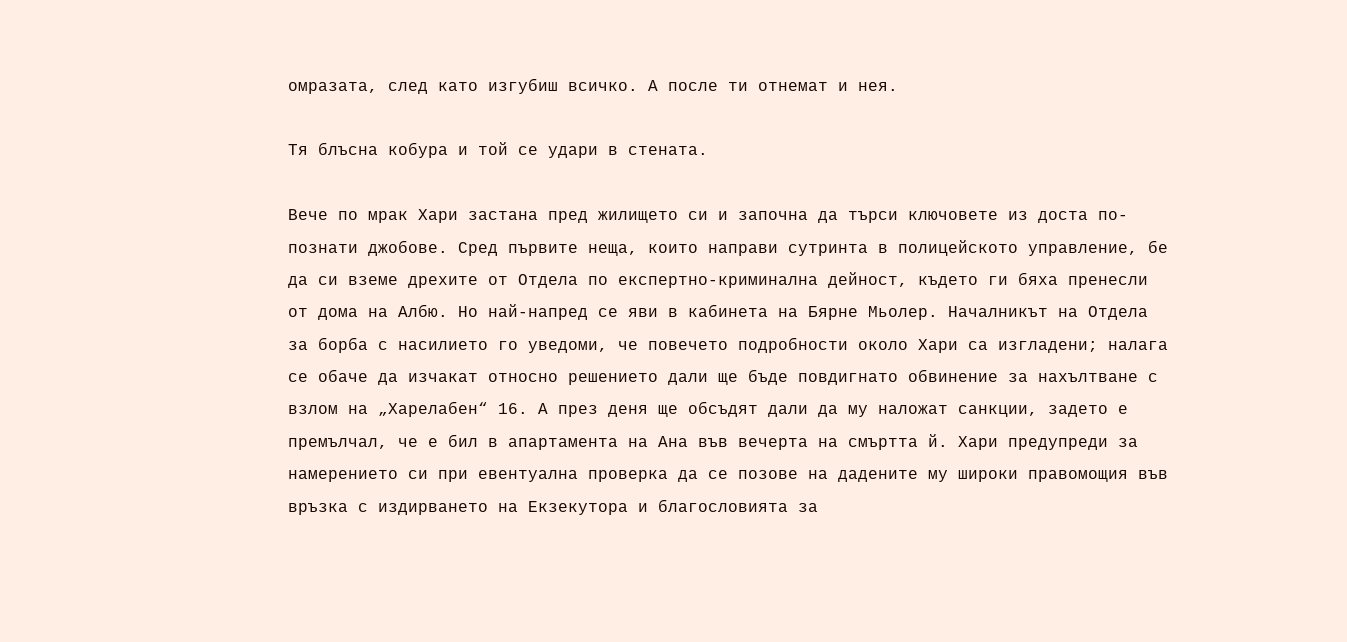омразата, след като изгубиш всичко. А после ти отнемат и нея.

Тя блъсна кобура и той се удари в стената.

Вече по мрак Хари застана пред жилището си и започна да търси ключовете из доста по-познати джобове. Сред първите неща, които направи сутринта в полицейското управление, бе да си вземе дрехите от Отдела по експертно-криминална дейност, където ги бяха пренесли от дома на Албю. Но най-напред се яви в кабинета на Бярне Мьолер. Началникът на Отдела за борба с насилието го уведоми, че повечето подробности около Хари са изгладени; налага се обаче да изчакат относно решението дали ще бъде повдигнато обвинение за нахълтване с взлом на „Харелабен“ 16. А през деня ще обсъдят дали да му наложат санкции, задето е премълчал, че е бил в апартамента на Ана във вечерта на смъртта й. Хари предупреди за намерението си при евентуална проверка да се позове на дадените му широки правомощия във връзка с издирването на Екзекутора и благословията за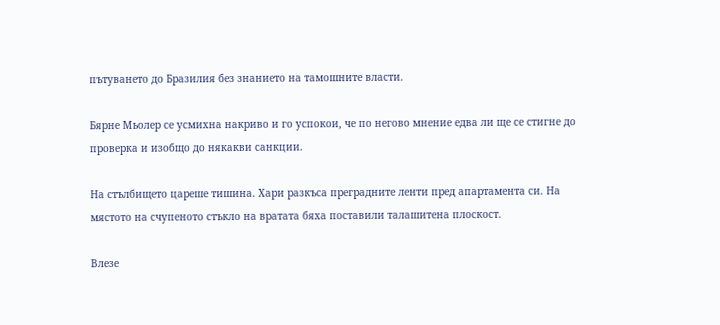пътуването до Бразилия без знанието на тамошните власти.

Бярне Мьолер се усмихна накриво и го успокои, че по негово мнение едва ли ще се стигне до проверка и изобщо до някакви санкции.

На стълбището цареше тишина. Хари разкъса преградните ленти пред апартамента си. На мястото на счупеното стъкло на вратата бяха поставили талашитена плоскост.

Влезе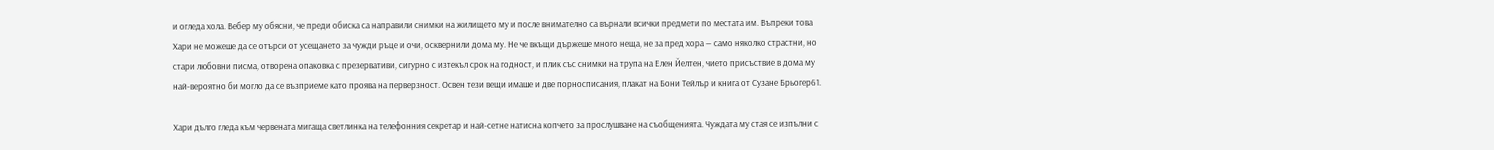и огледа хола. Вебер му обясни, че преди обиска са направили снимки на жилището му и после внимателно са върнали всички предмети по местата им. Въпреки това Хари не можеше да се отърси от усещането за чужди ръце и очи, осквернили дома му. Не че вкъщи държеше много неща, не за пред хора — само няколко страстни, но стари любовни писма, отворена опаковка с презервативи, сигурно с изтекъл срок на годност, и плик със снимки на трупа на Елен Йелтен, чието присъствие в дома му най-вероятно би могло да се възприеме като проява на перверзност. Освен тези вещи имаше и две порносписания, плакат на Бони Тейлър и книга от Сузане Брьогер61.

Хари дълго гледа към червената мигаща светлинка на телефонния секретар и най-сетне натисна копчето за прослушване на съобщенията. Чуждата му стая се изпълни с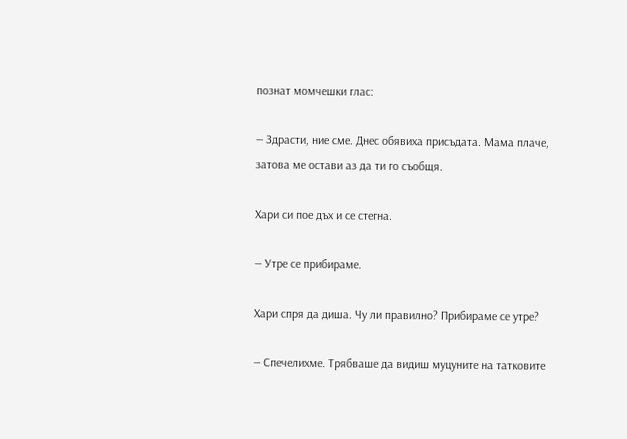познат момчешки глас:

— Здрасти, ние сме. Днес обявиха присъдата. Мама плаче, затова ме остави аз да ти го съобщя.

Хари си пое дъх и се стегна.

— Утре се прибираме.

Хари спря да диша. Чу ли правилно? Прибираме се утре?

— Спечелихме. Трябваше да видиш муцуните на татковите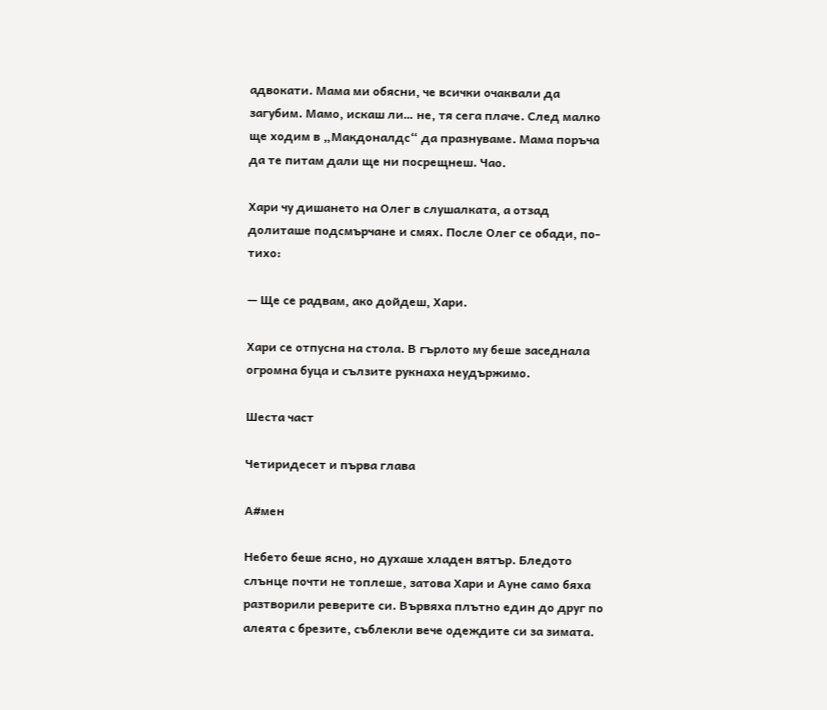адвокати. Мама ми обясни, че всички очаквали да загубим. Мамо, искаш ли… не, тя сега плаче. След малко ще ходим в „Макдоналдс“ да празнуваме. Мама поръча да те питам дали ще ни посрещнеш. Чао.

Хари чу дишането на Олег в слушалката, а отзад долиташе подсмърчане и смях. После Олег се обади, по-тихо:

— Ще се радвам, ако дойдеш, Хари.

Хари се отпусна на стола. В гърлото му беше заседнала огромна буца и сълзите рукнаха неудържимо.

Шеста част

Четиридесет и първа глава

А#мен

Небето беше ясно, но духаше хладен вятър. Бледото слънце почти не топлеше, затова Хари и Ауне само бяха разтворили реверите си. Вървяха плътно един до друг по алеята с брезите, съблекли вече одеждите си за зимата.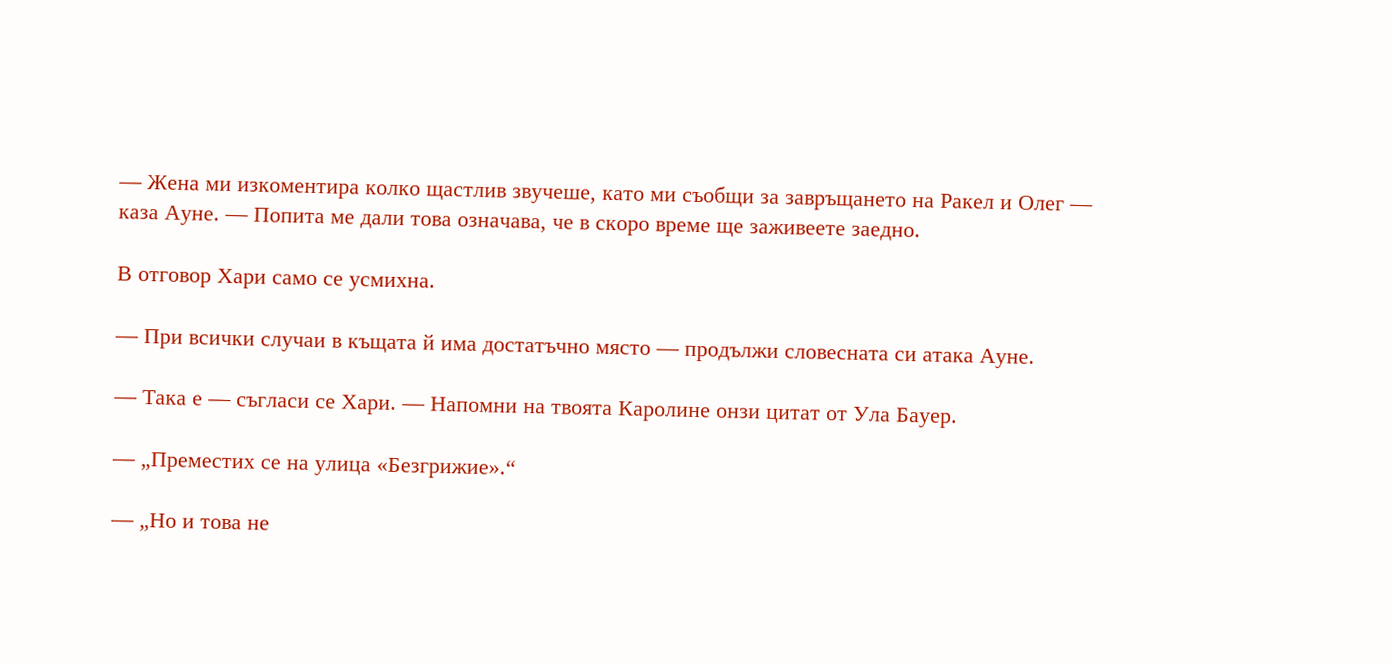— Жена ми изкоментира колко щастлив звучеше, като ми съобщи за завръщането на Ракел и Олег — каза Ауне. — Попита ме дали това означава, че в скоро време ще заживеете заедно.

В отговор Хари само се усмихна.

— При всички случаи в къщата й има достатъчно място — продължи словесната си атака Ауне.

— Така е — съгласи се Хари. — Напомни на твоята Каролине онзи цитат от Ула Бауер.

— „Преместих се на улица «Безгрижие».“

— „Но и това не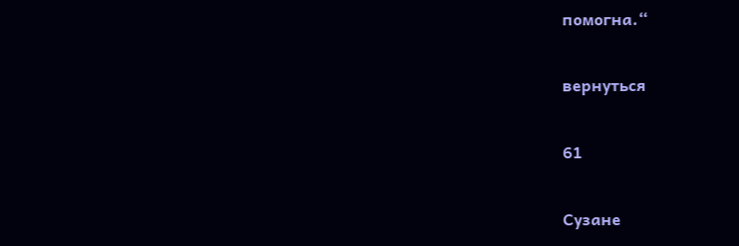помогна.“

вернуться

61

Сузане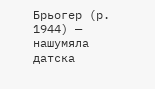Брьогер (р. 1944) — нашумяла датска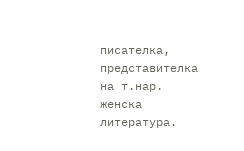писателка, представителка на т.нар. женска литература.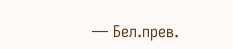— Бел.прев.